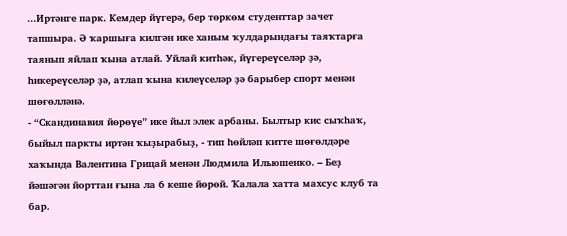...Иртәнге парк. Кемдер йүгерә, бер төркөм студенттар зачет тапшыра. Ә ҡаршыға килгән ике ханым ҡулдарындағы таяҡтарға таянып яйлап ҡына атлай. Уйлай китһәк, йүгереүселәр ҙә, һикереүселәр ҙә, атлап ҡына килеүселәр ҙә барыбер спорт менән шөғөлләнә.
- “Скандинавия йөрөүе” ике йыл элек арбаны. Былтыр кис сыҡһаҡ, быйыл паркты иртән ҡыҙырабыҙ, - тип һөйләп китте шөғөлдәре хаҡында Валентина Грицай менән Людмила Ильюшенко. – Беҙ йәшәгән йорттан ғына ла 6 кеше йөрөй. Ҡалала хатта махсус клуб та бар.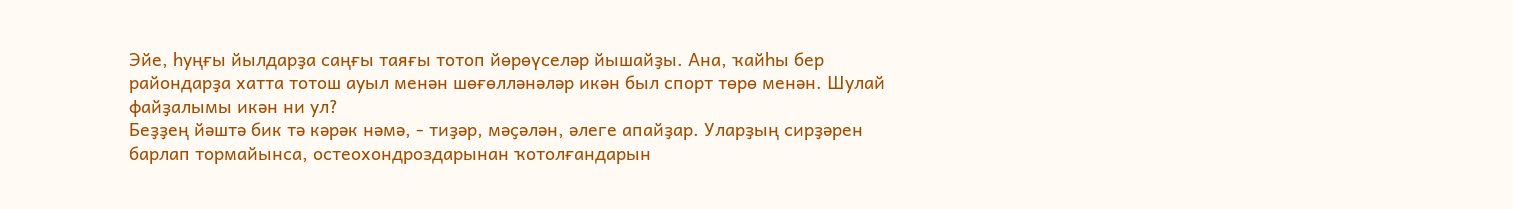Эйе, һуңғы йылдарҙа саңғы таяғы тотоп йөрөүселәр йышайҙы. Ана, ҡайһы бер райондарҙа хатта тотош ауыл менән шөғөлләнәләр икән был спорт төрө менән. Шулай файҙалымы икән ни ул?
Беҙҙең йәштә бик тә кәрәк нәмә, - тиҙәр, мәҫәлән, әлеге апайҙар. Уларҙың сирҙәрен барлап тормайынса, остеохондроздарынан ҡотолғандарын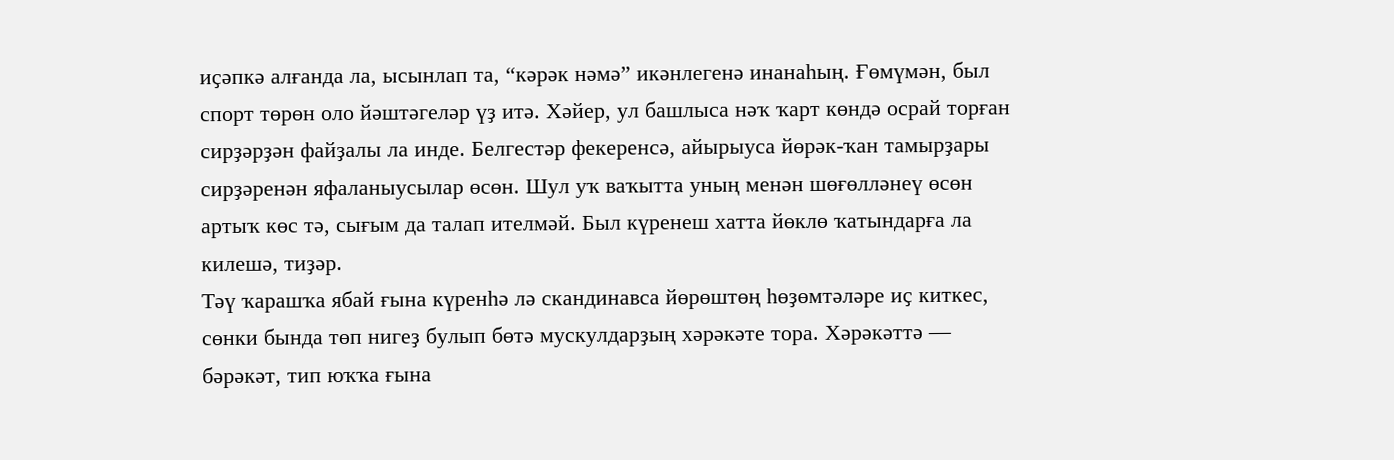иҫәпкә алғанда ла, ысынлап та, “кәрәк нәмә” икәнлегенә инанаһың. Ғөмүмән, был спорт төрөн оло йәштәгеләр үҙ итә. Хәйер, ул башлыса нәҡ ҡарт көндә осрай торған сирҙәрҙән файҙалы ла инде. Белгестәр фекеренсә, айырыуса йөрәк-ҡан тамырҙары сирҙәренән яфаланыусылар өсөн. Шул уҡ ваҡытта уның менән шөғөлләнеү өсөн артыҡ көс тә, сығым да талап ителмәй. Был күренеш хатта йөклө ҡатындарға ла килешә, тиҙәр.
Тәү ҡарашҡа ябай ғына күренһә лә скандинавса йөрөштөң һөҙөмтәләре иҫ киткес, сөнки бында төп нигеҙ булып бөтә мускулдарҙың хәрәкәте тора. Хәрәкәттә — бәрәкәт, тип юҡҡа ғына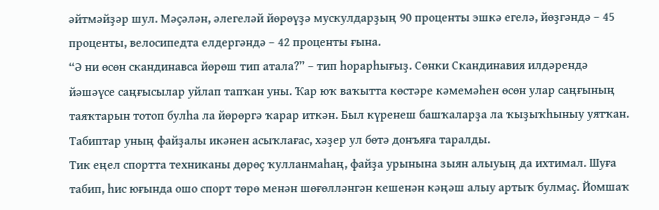әйтмәйҙәр шул. Мәҫәлән, әлегеләй йөрөүҙә мускулдарҙың 90 проценты эшкә егелә, йөҙгәндә – 45 проценты, велосипедта елдергәндә – 42 проценты ғына.
“Ә ни өсөн скандинавса йөрөш тип атала?” – тип һорарһығыҙ. Сөнки Скандинавия илдәрендә йәшәүсе саңғысылар уйлап тапҡан уны. Ҡар юҡ ваҡытта көстәре кәмемәһен өсөн улар саңғының таяҡтарын тотоп булһа ла йөрөргә ҡарар иткән. Был күренеш башҡаларҙа ла ҡыҙыҡһыныу уятҡан. Табиптар уның файҙалы икәнен асыҡлағас, хәҙер ул бөтә донъяға таралды.
Тик еңел спортта техниканы дөрөҫ ҡулланмаһаң, файҙа урынына зыян алыуың да ихтимал. Шуға табип, һис юғында ошо спорт төрө менән шөғөлләнгән кешенән кәңәш алыу артыҡ булмаҫ. Йомшаҡ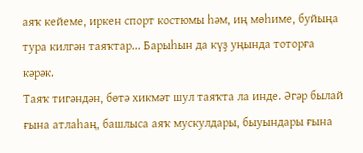аяҡ кейеме, иркен спорт костюмы һәм, иң мөһиме, буйыңа тура килгән таяҡтар... Барыһын да күҙ уңында тоторға кәрәк.
Таяҡ тигәндән, бөтә хикмәт шул таяҡта ла инде. Әгәр былай ғына атлаһаң, башлыса аяҡ мускулдары, быуындары ғына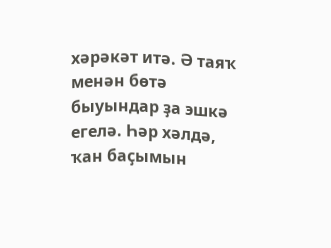хәрәкәт итә. Ә таяҡ менән бөтә быуындар ҙа эшкә егелә. Һәр хәлдә, ҡан баҫымын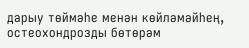дарыу төймәһе менән көйләмәйһең, остеохондрозды бөтөрәм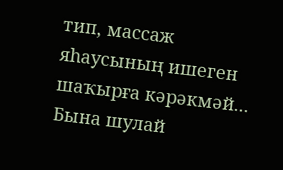тип, массаж яһаусының ишеген шаҡырға кәрәкмәй... Бына шулай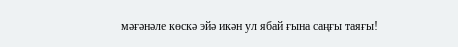мәғәнәле көскә эйә икән ул ябай ғына саңғы таяғы!